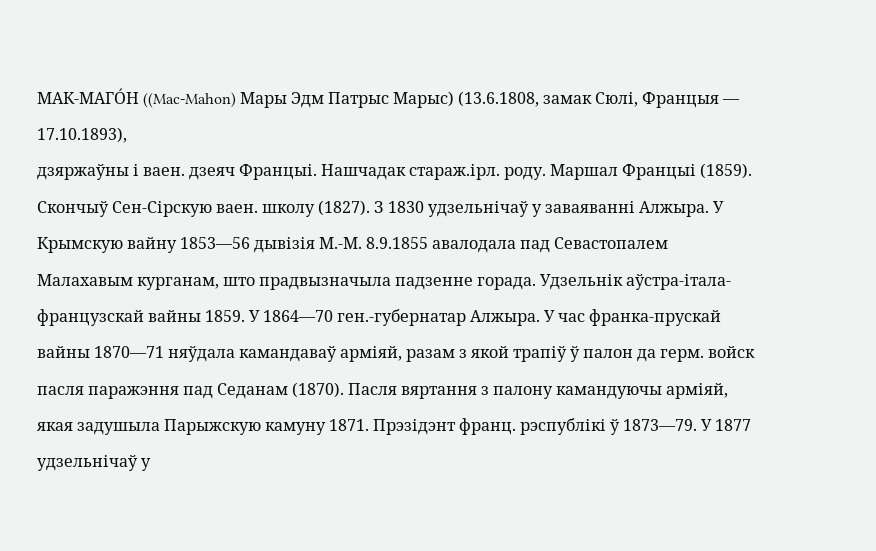МАК-МАГО́Н ((Mac-Mahon) Мары Эдм Патрыс Марыс) (13.6.1808, замак Сюлі, Францыя — 17.10.1893),
дзяржаўны і ваен. дзеяч Францыі. Нашчадак стараж.ірл. роду. Маршал Францыі (1859). Скончыў Сен-Сірскую ваен. школу (1827). З 1830 удзельнічаў у заваяванні Алжыра. У Крымскую вайну 1853—56 дывізія М.-М. 8.9.1855 авалодала пад Севастопалем Малахавым курганам, што прадвызначыла падзенне горада. Удзельнік аўстра-італа-французскай вайны 1859. У 1864—70 ген.-губернатар Алжыра. У час франка-прускай вайны 1870—71 няўдала камандаваў арміяй, разам з якой трапіў ў палон да герм. войск пасля паражэння пад Седанам (1870). Пасля вяртання з палону камандуючы арміяй, якая задушыла Парыжскую камуну 1871. Прэзідэнт франц. рэспублікі ў 1873—79. У 1877 удзельнічаў у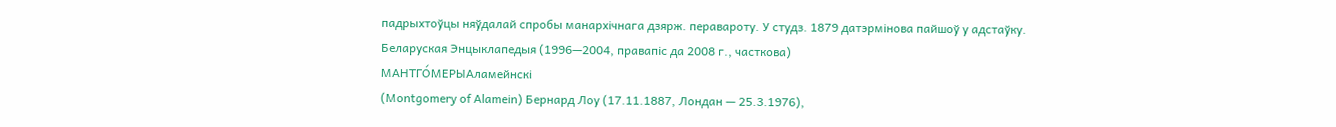падрыхтоўцы няўдалай спробы манархічнага дзярж. перавароту. У студз. 1879 датэрмінова пайшоў у адстаўку.
Беларуская Энцыклапедыя (1996—2004, правапіс да 2008 г., часткова)
МАНТГО́МЕРЫАламейнскі
(Montgomery of Alamein) Бернард Лоу (17.11.1887, Лондан — 25.3.1976),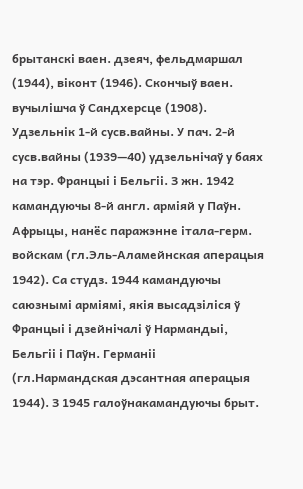брытанскі ваен. дзеяч, фельдмаршал (1944), віконт (1946). Скончыў ваен. вучылішча ў Сандхерсце (1908). Удзельнік 1-й сусв.вайны. У пач. 2-й сусв.вайны (1939—40) удзельнічаў у баях на тэр. Францыі і Бельгіі. З жн. 1942 камандуючы 8-й англ. арміяй у Паўн. Афрыцы, нанёс паражэнне італа-герм. войскам (гл.Эль-Аламейнская аперацыя 1942). Са студз. 1944 камандуючы саюзнымі арміямі, якія высадзіліся ў Францыі і дзейнічалі ў Нармандыі, Бельгіі і Паўн. Германіі (гл.Нармандская дэсантная аперацыя 1944). З 1945 галоўнакамандуючы брыт.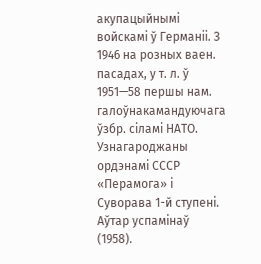акупацыйнымі войскамі ў Германіі. З 1946 на розных ваен. пасадах, у т. л. ў 1951—58 першы нам. галоўнакамандуючага ўзбр. сіламі НАТО. Узнагароджаны ордэнамі СССР «Перамога» і Суворава 1-й ступені. Аўтар успамінаў (1958).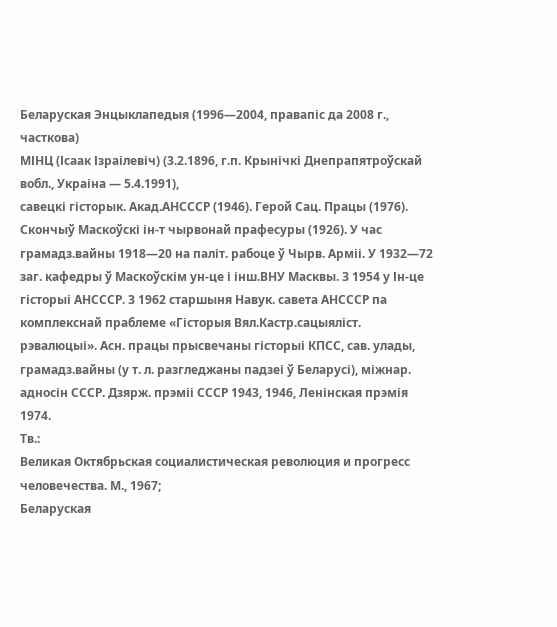Беларуская Энцыклапедыя (1996—2004, правапіс да 2008 г., часткова)
МІНЦ (Ісаак Ізраілевіч) (3.2.1896, г.п. Крынічкі Днепрапятроўскай вобл., Украіна — 5.4.1991),
савецкі гісторык. Акад.АНСССР (1946). Герой Сац. Працы (1976). Скончыў Маскоўскі ін-т чырвонай прафесуры (1926). У час грамадз.вайны 1918—20 на паліт. рабоце ў Чырв. Арміі. У 1932—72 заг. кафедры ў Маскоўскім ун-це і інш.ВНУ Масквы. З 1954 у Ін-це гісторыі АНСССР. З 1962 старшыня Навук. савета АНСССР па комплекснай праблеме «Гісторыя Вял.Кастр.сацыяліст. рэвалюцыі». Асн. працы прысвечаны гісторыі КПСС, сав. улады, грамадз.вайны (у т. л. разгледжаны падзеі ў Беларусі), міжнар. адносін СССР. Дзярж. прэміі СССР 1943, 1946, Ленінская прэмія 1974.
Тв.:
Великая Октябрьская социалистическая революция и прогресс человечества. М., 1967;
Беларуская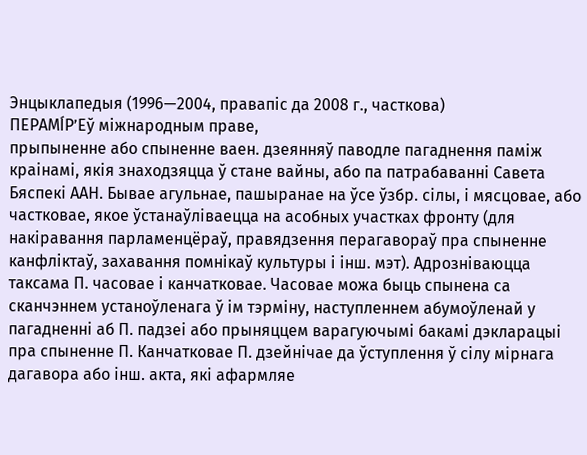Энцыклапедыя (1996—2004, правапіс да 2008 г., часткова)
ПЕРАМІ́Р’Еў міжнародным праве,
прыпыненне або спыненне ваен. дзеянняў паводле пагаднення паміж краінамі, якія знаходзяцца ў стане вайны, або па патрабаванні Савета Бяспекі ААН. Бывае агульнае, пашыранае на ўсе ўзбр. сілы, і мясцовае, або частковае, якое ўстанаўліваецца на асобных участках фронту (для накіравання парламенцёраў, правядзення перагавораў пра спыненне канфліктаў, захавання помнікаў культуры і інш. мэт). Адрозніваюцца таксама П. часовае і канчатковае. Часовае можа быць спынена са сканчэннем устаноўленага ў ім тэрміну, наступленнем абумоўленай у пагадненні аб П. падзеі або прыняццем варагуючымі бакамі дэкларацыі пра спыненне П. Канчатковае П. дзейнічае да ўступлення ў сілу мірнага дагавора або інш. акта, які афармляе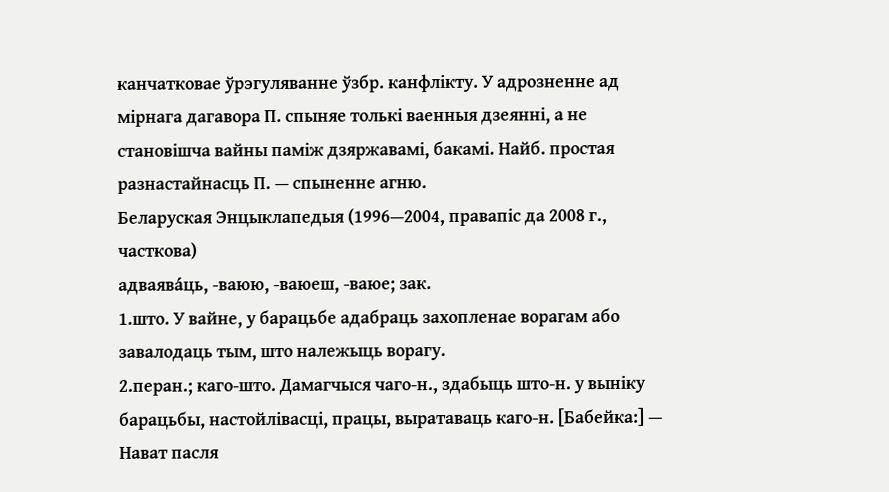канчатковае ўрэгуляванне ўзбр. канфлікту. У адрозненне ад мірнага дагавора П. спыняе толькі ваенныя дзеянні, а не становішча вайны паміж дзяржавамі, бакамі. Найб. простая разнастайнасць П. — спыненне агню.
Беларуская Энцыклапедыя (1996—2004, правапіс да 2008 г., часткова)
адваява́ць, ‑ваюю, ‑ваюеш, ‑ваюе; зак.
1.што. У вайне, у барацьбе адабраць захопленае ворагам або завалодаць тым, што належыць ворагу.
2.перан.; каго-што. Дамагчыся чаго‑н., здабыць што‑н. у выніку барацьбы, настойлівасці, працы, выратаваць каго‑н. [Бабейка:] — Нават пасля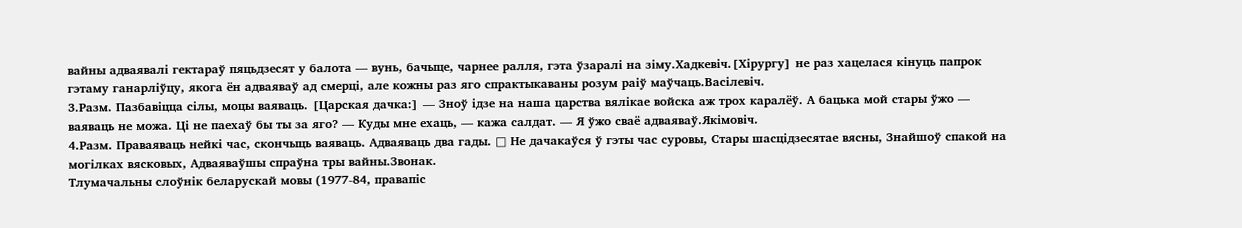вайны адваявалі гектараў пяцьдзесят у балота — вунь, бачыце, чарнее ралля, гэта ўзаралі на зіму.Хадкевіч.[Хірургу] не раз хацелася кінуць папрок гэтаму ганарліўцу, якога ён адваяваў ад смерці, але кожны раз яго спрактыкаваны розум раіў маўчаць.Васілевіч.
3.Разм. Пазбавіцца сілы, моцы ваяваць. [Царская дачка:] — Зноў ідзе на наша царства вялікае войска аж трох каралёў. А бацька мой стары ўжо — ваяваць не можа. Ці не паехаў бы ты за яго? — Куды мне ехаць, — кажа салдат. — Я ўжо сваё адваяваў.Якімовіч.
4.Разм. Праваяваць нейкі час, скончыць ваяваць. Адваяваць два гады. □ Не дачакаўся ў гэты час суровы, Стары шасцідзесятае вясны, Знайшоў спакой на могілках вясковых, Адваяваўшы спраўна тры вайны.Звонак.
Тлумачальны слоўнік беларускай мовы (1977-84, правапіс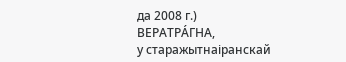да 2008 г.)
ВЕРАТРА́ГНА,
у старажытнаіранскай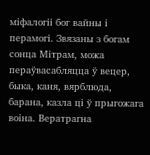міфалогіі бог вайны і перамогі. Звязаны з богам сонца Мітрам, можа пераўвасабляцца ў вецер, быка, каня, вярблюда, барана, казла ці ў прыгожага воіна. Вератрагна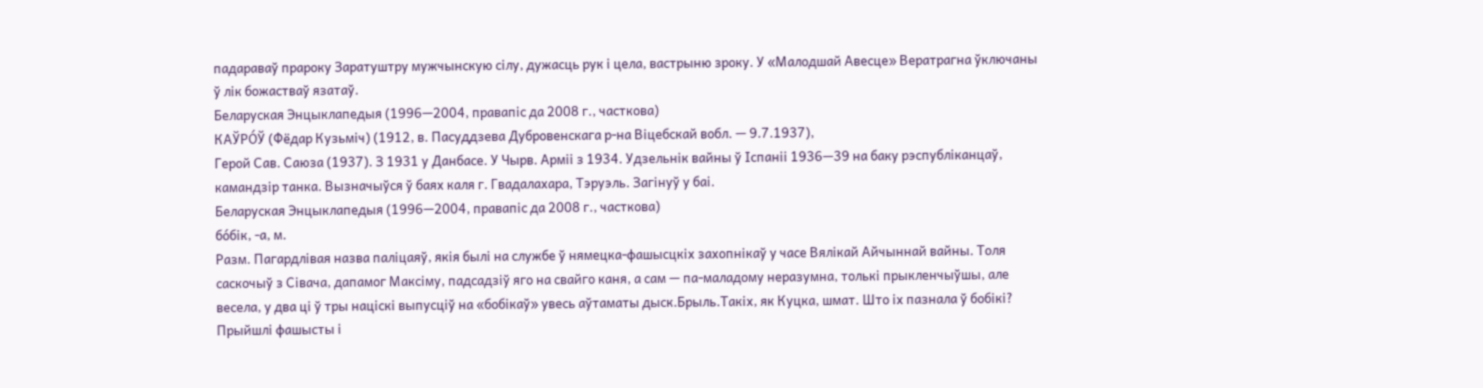падараваў прароку Заратуштру мужчынскую сілу, дужасць рук і цела, вастрыню зроку. У «Малодшай Авесце» Вератрагна ўключаны ў лік божастваў язатаў.
Беларуская Энцыклапедыя (1996—2004, правапіс да 2008 г., часткова)
КАЎРО́Ў (Фёдар Кузьміч) (1912, в. Пасуддзева Дубровенскага р-на Віцебскай вобл. — 9.7.1937),
Герой Сав. Саюза (1937). З 1931 у Данбасе. У Чырв. Арміі з 1934. Удзельнік вайны ў Іспаніі 1936—39 на баку рэспубліканцаў, камандзір танка. Вызначыўся ў баях каля г. Гвадалахара, Тэруэль. Загінуў у баі.
Беларуская Энцыклапедыя (1996—2004, правапіс да 2008 г., часткова)
бо́бік, ‑а, м.
Разм. Пагардлівая назва паліцаяў, якія былі на службе ў нямецка-фашысцкіх захопнікаў у часе Вялікай Айчыннай вайны. Толя саскочыў з Сівача, дапамог Максіму, падсадзіў яго на свайго каня, а сам — па-маладому неразумна, толькі прыкленчыўшы, але весела, у два ці ў тры націскі выпусціў на «бобікаў» увесь аўтаматы дыск.Брыль.Такіх, як Куцка, шмат. Што іх пазнала ў бобікі? Прыйшлі фашысты і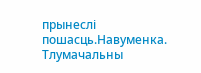прынеслі пошасць.Навуменка.
Тлумачальны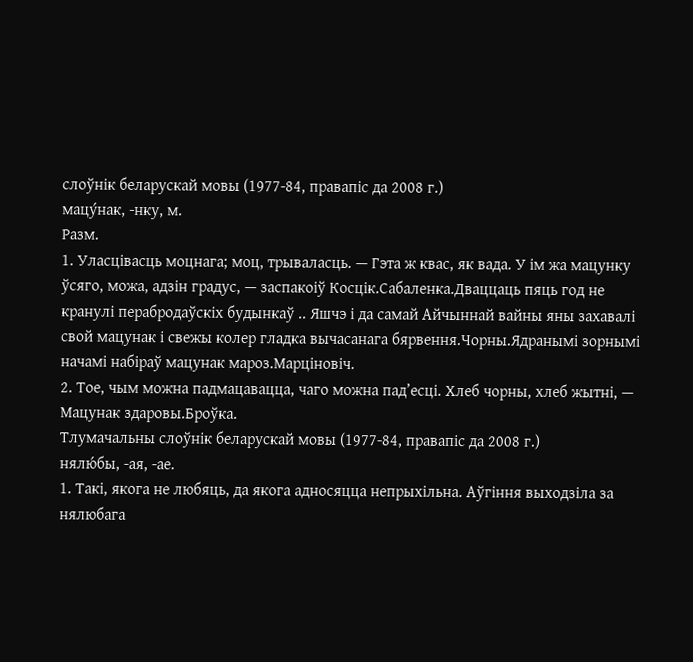слоўнік беларускай мовы (1977-84, правапіс да 2008 г.)
мацу́нак, ‑нку, м.
Разм.
1. Уласцівасць моцнага; моц, трываласць. — Гэта ж квас, як вада. У ім жа мацунку ўсяго, можа, адзін градус, — заспакоіў Косцік.Сабаленка.Дваццаць пяць год не кранулі перабродаўскіх будынкаў .. Яшчэ і да самай Айчыннай вайны яны захавалі свой мацунак і свежы колер гладка вычасанага бярвення.Чорны.Ядранымі зорнымі начамі набіраў мацунак мароз.Марціновіч.
2. Тое, чым можна падмацавацца, чаго можна пад’есці. Хлеб чорны, хлеб жытні, — Мацунак здаровы.Броўка.
Тлумачальны слоўнік беларускай мовы (1977-84, правапіс да 2008 г.)
нялю́бы, ‑ая, ‑ае.
1. Такі, якога не любяць, да якога адносяцца непрыхільна. Аўгіння выходзіла за нялюбага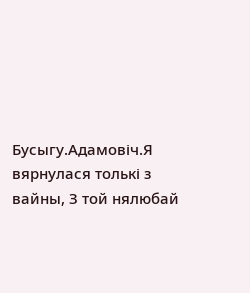Бусыгу.Адамовіч.Я вярнулася толькі з вайны, З той нялюбай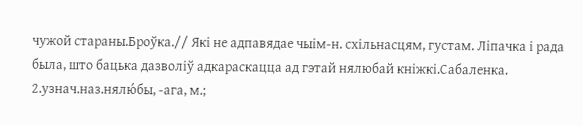чужой стараны.Броўка.// Які не адпавядае чыім‑н. схільнасцям, густам. Ліпачка і рада была, што бацька дазволіў адкараскацца ад гэтай нялюбай кніжкі.Сабаленка.
2.узнач.наз.нялю́бы, ‑ага, м.;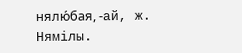нялю́бая, ‑ай, ж. Нямілы.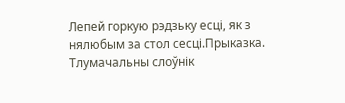Лепей горкую рэдзьку есці, як з нялюбым за стол сесці.Прыказка.
Тлумачальны слоўнік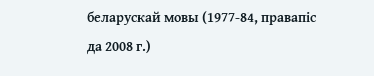беларускай мовы (1977-84, правапіс да 2008 г.)